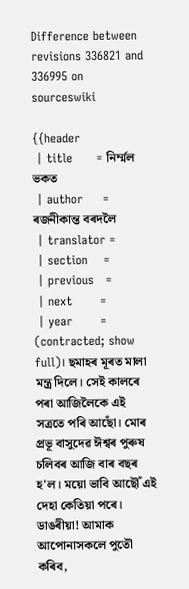Difference between revisions 336821 and 336995 on sourceswiki

{{header
 | title      = নিৰ্ম্মল ভকত
 | author     = ৰজনীকান্ত বৰদলৈ
 | translator =
 | section    =
 | previous   =
 | next       =
 | year       =
(contracted; show full)। ছমাহৰ মূৰত মালা মন্ত্ৰ দিলে। সেই কালৰে পৰা আজিলৈকে এই সত্ৰতে পৰি আছোঁ। মোৰ প্ৰভূ বাসুদেৱ ঈশ্বৰ পুৰুষ চলিবৰ আজি বাৰ বছৰ হ'ল। ময়ো ভাবি আছৌঁ এই দেহা কেতিয়া পৰে। ডাঙৰীয়া! আমাক আপোনাসকলে পুতৌ কৰিব,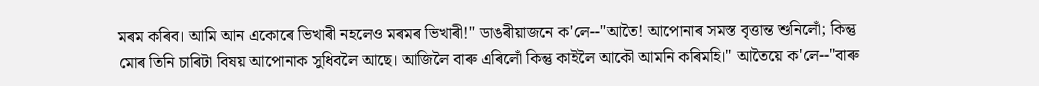মৰম কৰিব। আমি আন একোৰে ভিখাৰী নহলেও মৰমৰ ভিখাৰী!" ডাঙৰীয়াজনে ক'লে--"আতৈ! আপোনাৰ সমস্ত বৃত্তান্ত শুনিলোঁ; কিন্তু মোৰ তিনি চাৰিটা বিষয় আপোনাক সুধিবলৈ আছে। আজিলৈ বাৰু এৰিলোঁ কিন্তু কাইলৈ আকৌ আমনি কৰিমহি।" আতৈয়ে ক'লে--"বাৰু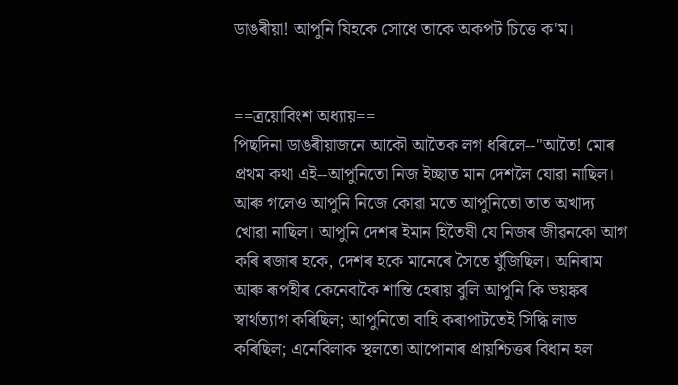ডাঙৰীয়া! আপুনি যিহকে সোধে তাকে অকপট চিত্তে ক'ম।


==ত্ৰয়োবিংশ অধ্যায়==
পিছদিনা ডাঙৰীয়াজনে আকৌ আতৈক লগ ধৰিলে--"আতৈ! মোৰ প্ৰথম কথা এই--আপুনিতো নিজ ইচ্ছাত মান দেশলৈ যোৱা নাছিল। আৰু গলেও আপুনি নিজে কোৱা মতে আপুনিতো তাত অখাদ্য খোৱা নাছিল। আপুনি দেশৰ ইমান হিতৈষী যে নিজৰ জীৱনকো আগ কৰি ৰজাৰ হকে, দেশৰ হকে মানেৰে সৈতে যুঁজিছিল। অনিৰাম আৰু ৰূপহীৰ কেনেবাকৈ শান্তি হেৰায় বুলি আপুনি কি ভয়ঙ্কৰ স্বাৰ্থত্যাগ কৰিছিল; আপুনিতো বাহি কৰাপাটতেই সিদ্ধি লাভ কৰিছিল; এনেবিলাক স্থলতো আপোনাৰ প্ৰায়শ্চিত্তৰ বিধান হল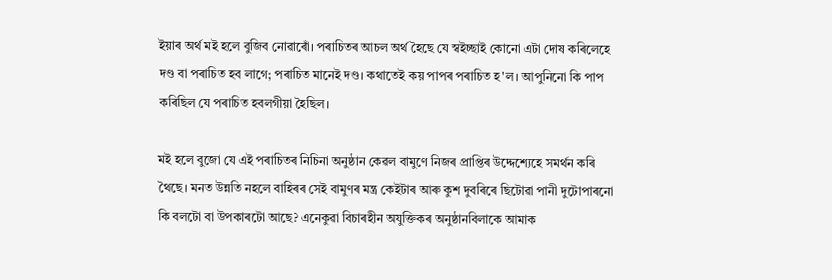ইয়াৰ অৰ্থ মই হলে বুজিব নোৱাৰোঁ। পৰাচিতৰ আচল অৰ্থ হৈছে যে স্বইচ্ছাই কোনো এটা দোষ কৰিলেহে দণ্ড বা পৰাচিত হব লাগে; পৰাচিত মানেই দণ্ড। কথাতেই কয় পাপৰ পৰাচিত হ'ল। আপুনিনো কি পাপ কৰিছিল যে পৰাচিত হবলগীয়া হৈছিল।

মই হলে বুজো যে এই পৰাচিতৰ নিচিনা অনুষ্ঠান কেৱল বামুণে নিজৰ প্ৰাপ্তিৰ উদ্দেশ্যেহে সমৰ্থন কৰি থৈছে। মনত উন্নতি নহলে বাহিৰৰ সেই বামুণৰ মন্ত্ৰ কেইটাৰ আৰু কুশ দুবৰিৰে ছিটোৱা পানী দুটোপাৰনো কি বলটো বা উপকাৰটো আছে? এনেকুৱা বিচাৰহীন অযুক্তিকৰ অনুষ্ঠানবিলাকে আমাক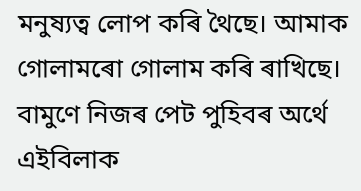মনুষ্যত্ব লোপ কৰি থৈছে। আমাক গোলামৰো গোলাম কৰি ৰাখিছে। বামুণে নিজৰ পেট পুহিবৰ অৰ্থে এইবিলাক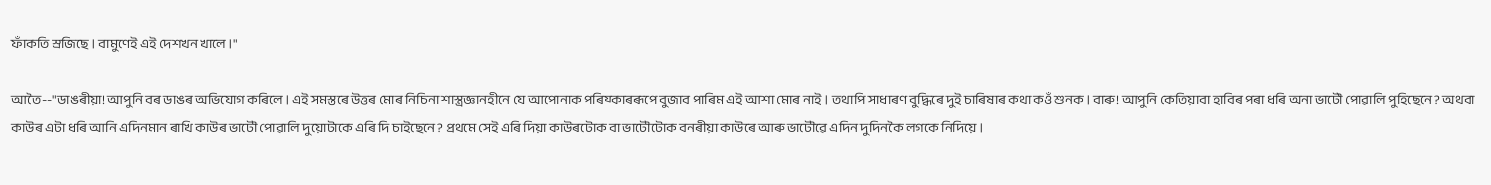ফাঁকতি স্ৰজিছে। বামুণেই এই দেশখন খালে।"

আতৈ--"ডাঙৰীয়া! আপুনি বৰ ডাঙৰ অভিযোগ কৰিলে। এই সমস্তৰে উত্তৰ মোৰ নিচিনা শাস্ত্ৰজ্ঞানহীনে যে আপোনাক পৰিয্কাৰৰূপে বুজাব পাৰিম এই আশা মোৰ নাই। তথাপি সাধাৰণ বুদ্ধিৰে দুই চাৰিষাৰ কথা কওঁ শুনক। বাৰু! আপুনি কেতিয়াবা হাবিৰ পৰা ধৰি অনা ভাটৌ পোৱালি পুহিছেনে? অথবা কাউৰ এটা ধৰি আনি এদিনমান ৰাখি কাউৰ ভাটৌ পোৱালি দুয়োটাকে এৰি দি চাইছেনে? প্ৰথমে সেই এৰি দিয়া কাউৰটোক বা ভাটৌটোক বনৰীয়া কাউৰে আৰু ভাটৌৱে এদিন দুদিনকৈ লগকে নিদিয়ে।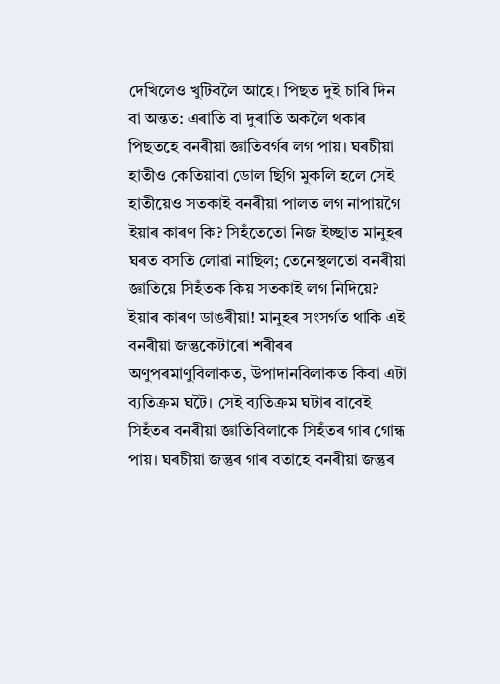দেখিলেও খুটিবলৈ আহে। পিছত দুই চাৰি দিন বা অন্তত: এৰাতি বা দুৰাতি অকলৈ থকাৰ পিছতহে বনৰীয়া জ্ঞাতিবৰ্গৰ লগ পায়। ঘৰচীয়া হাতীও কেতিয়াবা ডোল ছিগি মুকলি হলে সেই হাতীয়েও সতকাই বনৰীয়া পালত লগ নাপায়গৈ ইয়াৰ কাৰণ কি? সিহঁতেতো নিজ ইচ্ছাত মানুহৰ ঘৰত বসতি লোৱা নাছিল; তেনেস্থলতো বনৰীয়া জ্ঞাতিয়ে সিহঁতক কিয় সতকাই লগ নিদিয়ে? ইয়াৰ কাৰণ ডাঙৰীয়া! মানুহৰ সংসৰ্গত থাকি এই বনৰীয়া জন্তুকেটাৰো শৰীৰৰ অণুপৰমাণুবিলাকত, উপাদানবিলাকত কিবা এটা ব্যতিক্ৰম ঘটৈ। সেই ব্যতিক্ৰম ঘটাৰ বাবেই সিহঁতৰ বনৰীয়া জ্ঞাতিবিলাকে সিহঁতৰ গাৰ গোন্ধ পায়। ঘৰচীয়া জন্তুৰ গাৰ বতাহে বনৰীয়া জন্তুৰ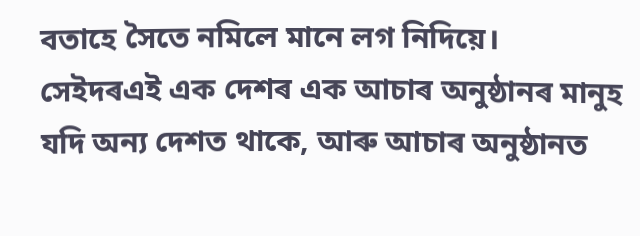বতাহে সৈতে নমিলে মানে লগ নিদিয়ে। সেইদৰএই এক দেশৰ এক আচাৰ অনুষ্ঠানৰ মানুহ যদি অন্য দেশত থাকে, আৰু আচাৰ অনুষ্ঠানত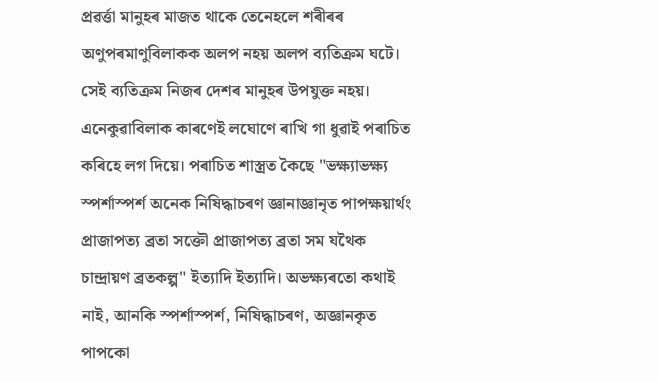প্ৰৱৰ্ত্তা মানুহৰ মাজত থাকে তেনেহলে শৰীৰৰ অণুপৰমাণুবিলাকক অলপ নহয় অলপ ব্যতিক্ৰম ঘটে। সেই ব্যতিক্ৰম নিজৰ দেশৰ মানুহৰ উপযুক্ত নহয়। এনেকুৱাবিলাক কাৰণেই লঘোণে ৰাখি গা ধুৱাই পৰাচিত কৰিহে লগ দিয়ে। পৰাচিত শাস্ত্ৰত কৈছে "ভক্ষ্যাভক্ষ্য স্পৰ্শাস্পৰ্শ অনেক নিষিদ্ধাচৰণ জ্ঞানাজ্ঞানৃত পাপক্ষয়াৰ্থং প্ৰাজাপত্য ব্ৰতা সক্তৌ প্ৰাজাপত্য ব্ৰতা সম যথৈক চান্দ্ৰায়ণ ব্ৰতকল্প" ইত্যাদি ইত্যাদি। অভক্ষ্যৰতো কথাই নাই, আনকি স্পৰ্শাস্পৰ্শ, নিষিদ্ধাচৰণ, অজ্ঞানকৃত পাপকো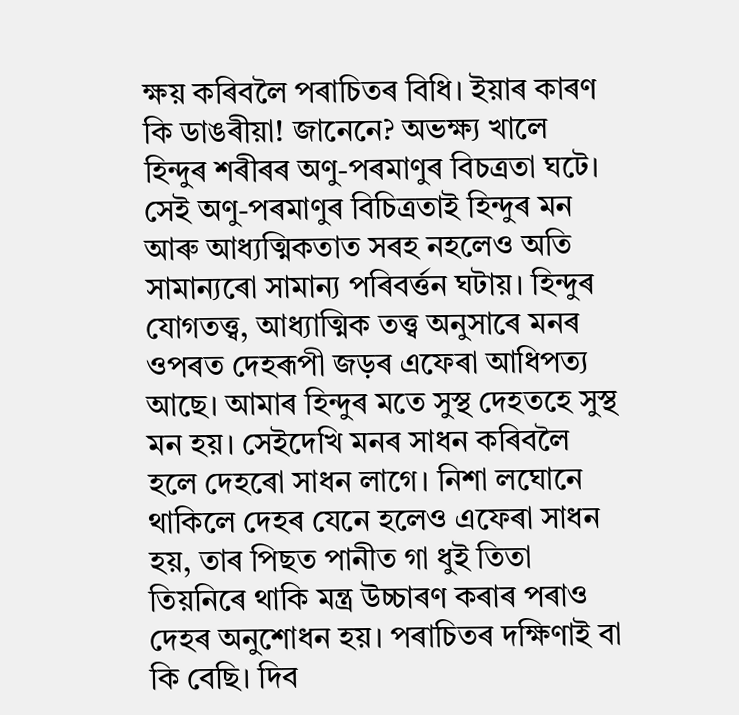ক্ষয় কৰিবলৈ পৰাচিতৰ বিধি। ইয়াৰ কাৰণ কি ডাঙৰীয়া! জানেনে? অভক্ষ্য খালে হিন্দুৰ শৰীৰৰ অণু-পৰমাণুৰ বিচত্ৰতা ঘটে। সেই অণু-পৰমাণুৰ বিচিত্ৰতাই হিন্দুৰ মন আৰু আধ্যত্মিকতাত সৰহ নহলেও অতি সামান্যৰো সামান্য পৰিবৰ্ত্তন ঘটায়। হিন্দুৰ যোগতত্ত্ব, আধ্যাত্মিক তত্ত্ব অনুসাৰে মনৰ ওপৰত দেহৰূপী জড়ৰ এফেৰা আধিপত্য আছে। আমাৰ হিন্দুৰ মতে সুস্থ দেহতহে সুস্থ মন হয়। সেইদেখি মনৰ সাধন কৰিবলৈ হলে দেহৰো সাধন লাগে। নিশা লঘোনে থাকিলে দেহৰ যেনে হলেও এফেৰা সাধন হয়, তাৰ পিছত পানীত গা ধুই তিতা তিয়নিৰে থাকি মন্ত্ৰ উচ্চাৰণ কৰাৰ পৰাও দেহৰ অনুশোধন হয়। পৰাচিতৰ দক্ষিণাই বা কি বেছি। দিব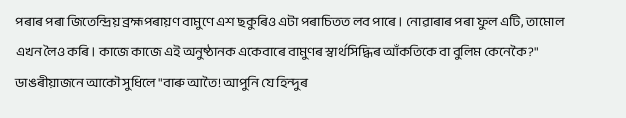পৰাৰ পৰা জিতেন্দ্ৰিয় ব্ৰহ্মপৰায়ণ বামুণে এশ ছকুৰিও এটা পৰাচিতত লব পাৰে। নোৱাৰাৰ পৰা ফুল এটি, তামোল এখন লৈও কৰি। কাজে কাজে এই অনুষ্ঠানক একেবাৰে বামুণৰ স্বাৰ্থসিদ্ধিৰ আঁকতিকে বা বুলিম কেনেকৈ?" ডাঙৰীয়াজনে আকৌ সুধিলে "বাৰু আতৈ! আপুনি যে হিন্দুৰ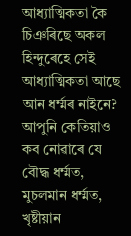আধ্যাত্মিকতা কৈ চিঞৰিছে অকল হিন্দুৰেহে সেই আধ্যাত্মিকতা আছে আন ধৰ্ম্মৰ নাইনে? আপুনি কেতিয়াও কব নোৱাৰে যে বৌদ্ধ ধৰ্ম্মত, মুচলমান ধৰ্ম্মত, খৃষ্টীয়ান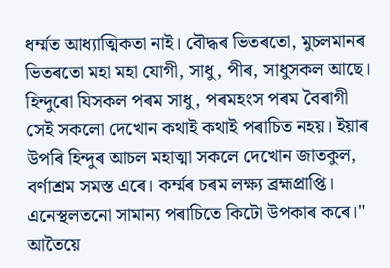ধৰ্ম্মত আধ্যাত্মিকতা নাই। বৌদ্ধৰ ভিতৰতো, মুচলমানৰ ভিতৰতো মহা মহা যোগী, সাধু, পীৰ, সাধুসকল আছে। হিন্দুৰো যিসকল পৰম সাধু, পৰমহংস পৰম বৈৰাগী সেই সকলো দেখোন কথাই কথাই পৰাচিত নহয়। ইয়াৰ উপৰি হিন্দুৰ আচল মহাত্মা সকলে দেখোন জাতকুল, বৰ্ণাশ্ৰম সমস্ত এৰে। কৰ্ম্মৰ চৰম লক্ষ্য ব্ৰহ্মপ্ৰাপ্তি। এনেস্থলতনো সামান্য পৰাচিতে কিটো উপকাৰ কৰে।" আতৈয়ে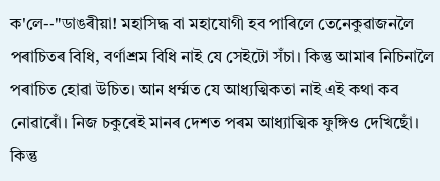ক'লে--"ডাঙৰীয়া! মহাসিদ্ধ বা মহাযোগী হব পাৰিলে তেনেকুৱাজনলৈ পৰাচিতৰ বিধি, বৰ্ণাশ্ৰম বিধি নাই যে সেইটো সঁচা। কিন্তু আমাৰ নিচিনালৈ পৰাচিত হোৱা উচিত। আন ধৰ্ম্মত যে আধ্যত্মিকতা নাই এই কথা কব নোৱাৰোঁ। নিজ চকুৰেই মানৰ দেশত পৰম আধ্যাত্মিক ফুঙ্গিও দেখিছোঁ। কিন্তু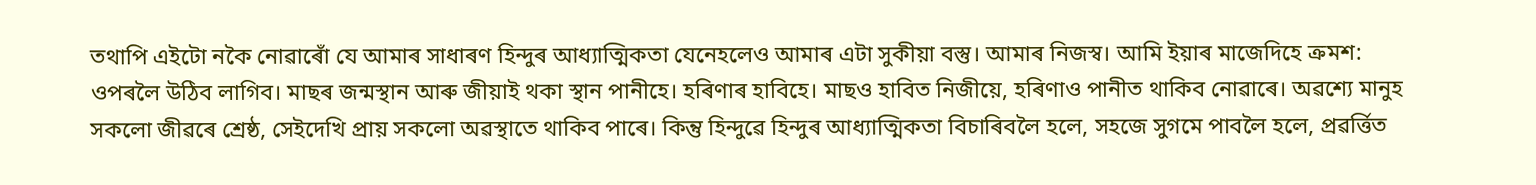তথাপি এইটো নকৈ নোৱাৰোঁ যে আমাৰ সাধাৰণ হিন্দুৰ আধ্যাত্মিকতা যেনেহলেও আমাৰ এটা সুকীয়া বস্তু। আমাৰ নিজস্ব। আমি ইয়াৰ মাজেদিহে ক্ৰমশ: ওপৰলৈ উঠিব লাগিব। মাছৰ জন্মস্থান আৰু জীয়াই থকা স্থান পানীহে। হৰিণাৰ হাবিহে। মাছও হাবিত নিজীয়ে, হৰিণাও পানীত থাকিব নোৱাৰে। অৱশ্যে মানুহ সকলো জীৱৰে শ্ৰেষ্ঠ, সেইদেখি প্ৰায় সকলো অৱস্থাতে থাকিব পাৰে। কিন্তু হিন্দুৱে হিন্দুৰ আধ্যাত্মিকতা বিচাৰিবলৈ হলে, সহজে সুগমে পাবলৈ হলে, প্ৰৱৰ্ত্তিত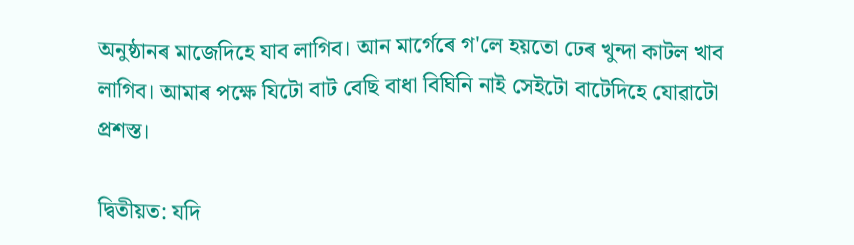অনুষ্ঠানৰ মাজেদিহে যাব লাগিব। আন মাৰ্গেৰে গ'লে হয়তো ঢেৰ খুন্দা কাটল খাব লাগিব। আমাৰ পক্ষে যিটো বাট বেছি বাধা বিঘিনি নাই সেইটো বাটেদিহে যোৱাটো প্ৰশস্ত।

দ্বিতীয়ত: যদি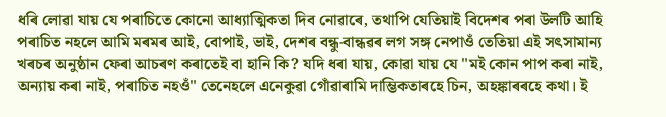ধৰি লোৱা যায় যে পৰাচিতে কোনো আধ্যাত্মিকতা দিব নোৱাৰে, তথাপি যেতিয়াই বিদেশৰ পৰা উলটি আহি পৰাচিত নহলে আমি মৰমৰ আই, বোপাই, ভাই, দেশৰ বন্ধু-বান্ধৱৰ লগ সঙ্গ নেপাওঁ তেতিয়া এই সৎসামান্য খৰচৰ অনুষ্ঠান ফেৰা আচৰণ কৰাতেই বা হানি কি? যদি ধৰা যায়, কোৱা যায় যে "মই কোন পাপ কৰা নাই, অন্যায় কৰা নাই, পৰাচিত নহওঁ" তেনেহলে এনেকুৱা গোঁৱাৰামি দাম্ভিকতাৰহে চিন, অহঙ্কাৰৰহে কথা। ই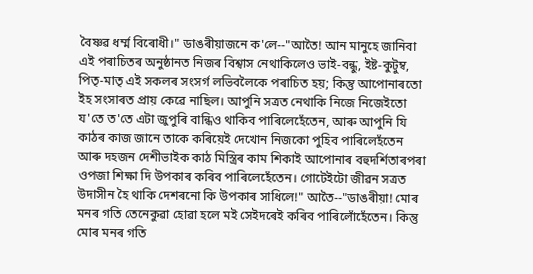বৈষ্ণৱ ধৰ্ম্ম বিৰোধী।" ডাঙৰীয়াজনে ক'লে--"আতৈ! আন মানুহে জানিবা এই পৰাচিতৰ অনুষ্ঠানত নিজৰ বিশ্বাস নেথাকিলেও ভাই-বন্ধু, ইষ্ট-কুটুম্ব, পিতৃ-মাতৃ এই সকলৰ সংসৰ্গ লভিবলৈকে পৰাচিত হয়; কিন্তু আপোনাৰতো ইহ সংসাৰত প্ৰায় কেৱে নাছিল। আপুনি সত্ৰত নেথাকি নিজে নিজেইতো য'তে ত'তে এটা জুপুৰি বান্ধিও থাকিব পাৰিলেহেঁতেন, আৰু আপুনি যি কাঠৰ কাজ জানে তাকে কৰিয়েই দেখোন নিজকো পুহিব পাৰিলেহঁতেন আৰু দহজন দেশীভাইক কাঠ মিস্ত্ৰিৰ কাম শিকাই আপোনাৰ বহুদৰ্শিতাৰপৰা ওপজা শিক্ষা দি উপকাৰ কৰিব পাৰিলেহেঁতেন। গোটেইটো জীৱন সত্ৰত উদাসীন হৈ থাকি দেশৰনো কি উপকাৰ সাধিলে!" আতৈ--"ডাঙৰীয়া! মোৰ মনৰ গতি তেনেকুৱা হোৱা হলে মই সেইদৰেই কৰিব পাৰিলোঁহেঁতেন। কিন্তু মোৰ মনৰ গতি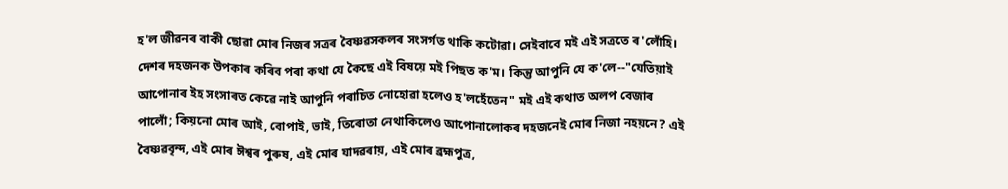হ'ল জীৱনৰ বাকী ছোৱা মোৰ নিজৰ সত্ৰৰ বৈষ্ণৱসকলৰ সংসৰ্গত থাকি কটোৱা। সেইবাবে মই এই সত্ৰতে ৰ'লোঁহি। দেশৰ দহজনক উপকাৰ কৰিব পৰা কথা যে কৈছে এই বিষয়ে মই পিছত ক'ম। কিন্তু আপুনি যে ক'লে--"যেতিয়াই আপোনাৰ ইহ সংসাৰত কেৱে নাই আপুনি পৰাচিত নোহোৱা হলেও হ'লহেঁতেন" মই এই কথাত অলপ বেজাৰ পালোঁ; কিয়নো মোৰ আই, বোপাই, ভাই, তিৰোতা নেথাকিলেও আপোনালোকৰ দহজনেই মোৰ নিজা নহয়নে? এই বৈষ্ণৱবৃন্দ, এই মোৰ ঈশ্বৰ পুৰুষ, এই মোৰ যাদৱৰায়, এই মোৰ ব্ৰহ্মপুত্ৰ,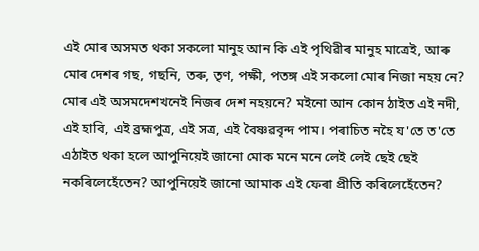এই মোৰ অসমত থকা সকলো মানুহ আন কি এই পৃথিৱীৰ মানুহ মাত্ৰেই, আৰু মোৰ দেশৰ গছ, গছনি, তৰু, তৃণ, পক্ষী, পতঙ্গ এই সকলো মোৰ নিজা নহয় নে? মোৰ এই অসমদেশখনেই নিজৰ দেশ নহয়নে? মইনো আন কোন ঠাইত এই নদী, এই হাবি, এই ব্ৰহ্মপুত্ৰ, এই সত্ৰ, এই বৈষ্ণৱবৃন্দ পাম। পৰাচিত নহৈ য'তে ত'তে এঠাইত থকা হলে আপুনিয়েই জানো মোক মনে মনে লেই লেই ছেই ছেই নকৰিলেহেঁতেন? আপুনিয়েই জানো আমাক এই ফেৰা প্ৰীতি কৰিলেহেঁতেন?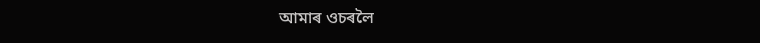আমাৰ ওচৰলৈ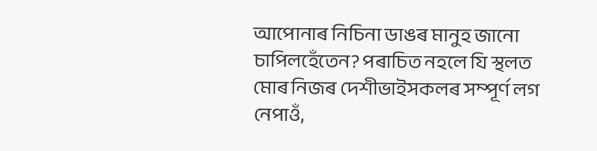আপোনাৰ নিচিনা ডাঙৰ মানুহ জানো চাপিলহেঁতেন? পৰাচিত নহলে যি স্থলত মোৰ নিজৰ দেশীভাইসকলৰ সম্পূৰ্ণ লগ নেপাওঁ,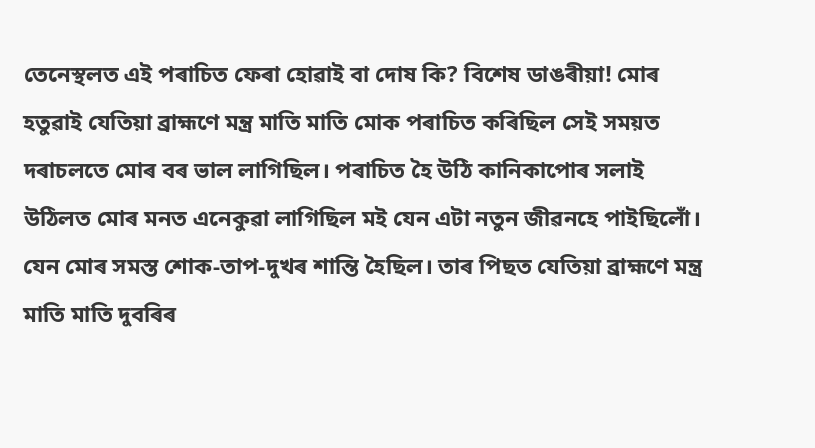তেনেস্থলত এই পৰাচিত ফেৰা হোৱাই বা দোষ কি? বিশেষ ডাঙৰীয়া! মোৰ হতুৱাই যেতিয়া ব্ৰাহ্মণে মন্ত্ৰ মাতি মাতি মোক পৰাচিত কৰিছিল সেই সময়ত দৰাচলতে মোৰ বৰ ভাল লাগিছিল। পৰাচিত হৈ উঠি কানিকাপোৰ সলাই উঠিলত মোৰ মনত এনেকুৱা লাগিছিল মই যেন এটা নতুন জীৱনহে পাইছিলোঁ। যেন মোৰ সমস্ত শোক-তাপ-দুখৰ শান্তি হৈছিল। তাৰ পিছত যেতিয়া ব্ৰাহ্মণে মন্ত্ৰ মাতি মাতি দুবৰিৰ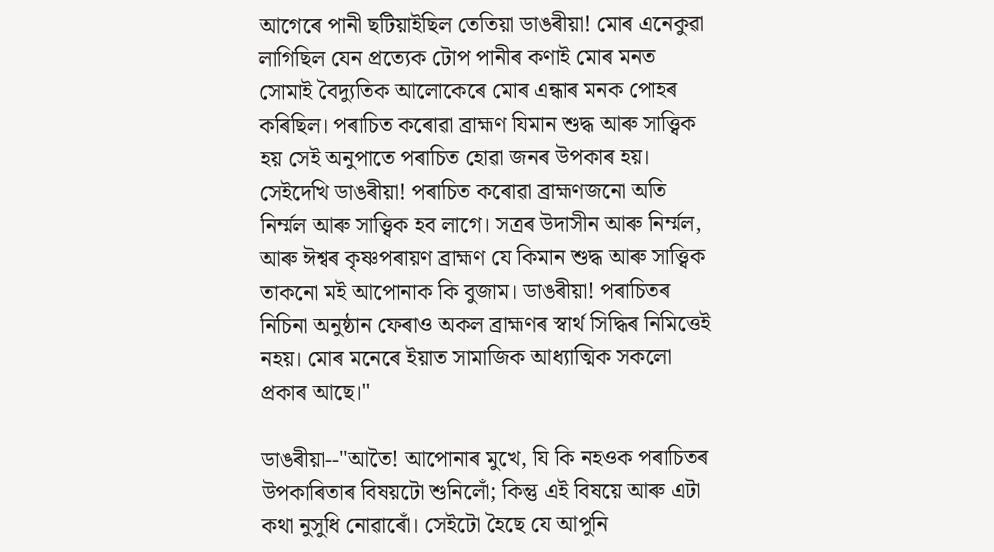আগেৰে পানী ছটিয়াইছিল তেতিয়া ডাঙৰীয়া! মোৰ এনেকুৱা লাগিছিল যেন প্ৰত্যেক টোপ পানীৰ কণাই মোৰ মনত সোমাই বৈদ্যুতিক আলোকেৰে মোৰ এন্ধাৰ মনক পোহৰ কৰিছিল। পৰাচিত কৰোৱা ব্ৰাহ্মণ যিমান শুদ্ধ আৰু সাত্ত্বিক হয় সেই অনুপাতে পৰাচিত হোৱা জনৰ উপকাৰ হয়। সেইদেখি ডাঙৰীয়া! পৰাচিত কৰোৱা ব্ৰাহ্মণজনো অতি নিৰ্ম্মল আৰু সাত্ত্বিক হব লাগে। সত্ৰৰ উদাসীন আৰু নিৰ্ম্মল, আৰু ঈশ্বৰ কৃষ্ণপৰায়ণ ব্ৰাহ্মণ যে কিমান শুদ্ধ আৰু সাত্ত্বিক তাকনো মই আপোনাক কি বুজাম। ডাঙৰীয়া! পৰাচিতৰ নিচিনা অনুষ্ঠান ফেৰাও অকল ব্ৰাহ্মণৰ স্বাৰ্থ সিদ্ধিৰ নিমিত্তেই নহয়। মোৰ মনেৰে ইয়াত সামাজিক আধ্যাত্মিক সকলো প্ৰকাৰ আছে।"

ডাঙৰীয়া--"আতৈ! আপোনাৰ মুখে, যি কি নহওক পৰাচিতৰ উপকাৰিতাৰ বিষয়টো শুনিলোঁ; কিন্তু এই বিষয়ে আৰু এটা কথা নুসুধি নোৱাৰোঁ। সেইটো হৈছে যে আপুনি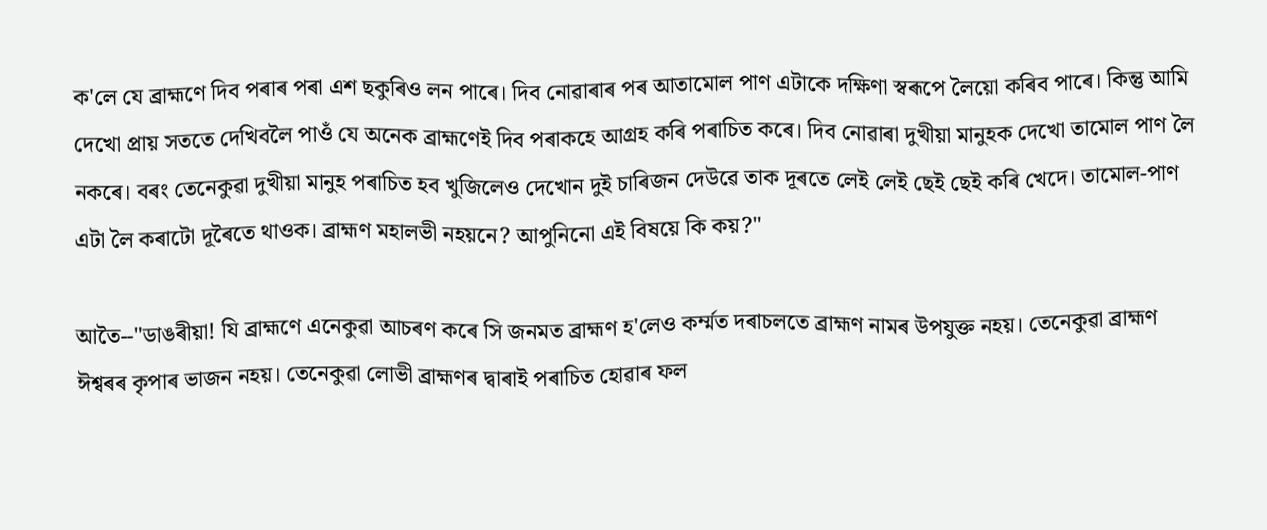ক'লে যে ব্ৰাহ্মণে দিব পৰাৰ পৰা এশ ছকুৰিও লন পাৰে। দিব নোৱাৰাৰ পৰ আতামোল পাণ এটাকে দক্ষিণা স্বৰূপে লৈয়ো কৰিব পাৰে। কিন্তু আমি দেখো প্ৰায় সততে দেখিবলৈ পাওঁ যে অনেক ব্ৰাহ্মণেই দিব পৰাকহে আগ্ৰহ কৰি পৰাচিত কৰে। দিব নোৱাৰা দুখীয়া মানুহক দেখো তামোল পাণ লৈ নকৰে। বৰং তেনেকুৱা দুখীয়া মানুহ পৰাচিত হব খুজিলেও দেখোন দুই চাৰিজন দেউৱে তাক দূৰতে লেই লেই ছেই ছেই কৰি খেদে। তামোল-পাণ এটা লৈ কৰাটো দূৰৈতে থাওক। ব্ৰাহ্মণ মহালভী নহয়নে? আপুনিনো এই বিষয়ে কি কয়?"

আতৈ--"ডাঙৰীয়া! যি ব্ৰাহ্মণে এনেকুৱা আচৰণ কৰে সি জনমত ব্ৰাহ্মণ হ'লেও কৰ্ম্মত দৰাচলতে ব্ৰাহ্মণ নামৰ উপযুক্ত নহয়। তেনেকুৱা ব্ৰাহ্মণ ঈশ্বৰৰ কৃপাৰ ভাজন নহয়। তেনেকুৱা লোভী ব্ৰাহ্মণৰ দ্বাৰাই পৰাচিত হোৱাৰ ফল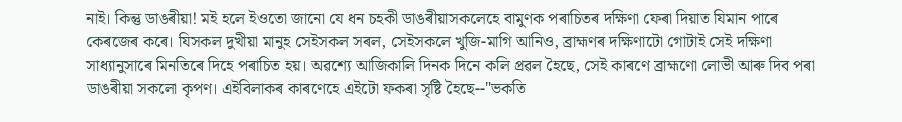নাই। কিন্তু ডাঙৰীয়া! মই হলে ইওতো জানো যে ধন চহকী ডাঙৰীয়াসকলেহে বামুণক পৰাচিতৰ দক্ষিণা ফেৰা দিয়াত যিমান পাৰে কেৰজেৰ কৰে। যিসকল দুখীয়া মানুহ সেইসকল সৰল, সেইসকলে খুজি-মাগি আনিও, ব্ৰাহ্মণৰ দক্ষিণাটো গোটাই সেই দক্ষিণা সাধ্যানুসাৰে মিনতিৰে দিহে পৰাচিত হয়। অৱশ্যে আজিকালি দিনক দিনে কলি প্ৰৱল হৈছে, সেই কাৰণে ব্ৰাহ্মণো লোভী আৰু দিব পৰা ডাঙৰীয়া সকলো কৃপণ। এইবিলাকৰ কাৰণেহে এইটো ফকৰা সৃষ্টি হৈছে--"ভকতি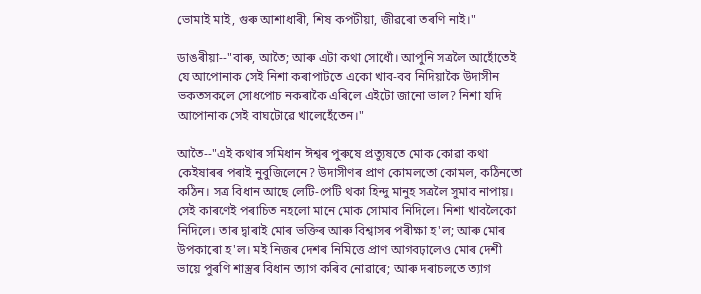ভোমাই মাই, গুৰু আশাধাৰী, শিষ কপটীয়া, জীৱৰো তৰণি নাই।"

ডাঙৰীয়া--"বাৰু, আতৈ; আৰু এটা কথা সোধোঁ। আপুনি সত্ৰলৈ আহোঁতেই যে আপোনাক সেই নিশা কৰাপাটতে একো খাব-বব নিদিয়াকৈ উদাসীন ভকতসকলে সোধপোচ নকৰাকৈ এৰিলে এইটো জানো ভাল? নিশা যদি আপোনাক সেই বাঘটোৱে খালেহেঁতেন।"

আতৈ--"এই কথাৰ সমিধান ঈশ্বৰ পুৰুষে প্ৰত্যুষতে মোক কোৱা কথা কেইষাৰৰ পৰাই নুবুজিলেনে? উদাসীণৰ প্ৰাণ কোমলতো কোমল, কঠিনতো কঠিন। সত্ৰ বিধান আছে লেটি-পেটি থকা হিন্দু মানুহ সত্ৰলৈ সুমাব নাপায়। সেই কাৰণেই পৰাচিত নহলো মানে মোক সোমাব নিদিলে। নিশা খাবলৈকো নিদিলে। তাৰ দ্বাৰাই মোৰ ভক্তিৰ আৰু বিশ্বাসৰ পৰীক্ষা হ'ল; আৰু মোৰ উপকাৰো হ'ল। মই নিজৰ দেশৰ নিমিত্তে প্ৰাণ আগবঢ়ালেও মোৰ দেশী ভায়ে পুৰণি শাস্ত্ৰৰ বিধান ত্যাগ কৰিব নোৱাৰে; আৰু দৰাচলতে ত্যাগ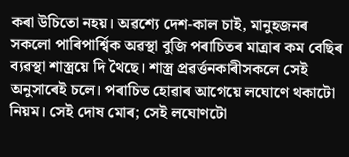কৰা উচিতো নহয়। অৱশ্যে দেশ-কাল চাই, মানুহজনৰ সকলো পাৰিপাৰ্শ্বিক অৱস্থা বুজি পৰাচিতৰ মাত্ৰাৰ কম বেছিৰ ব্যৱস্থা শাস্ত্ৰয়ে দি থৈছে। শাস্ত্ৰ প্ৰৱৰ্ত্তনকাৰীসকলে সেই অনুসাৰেই চলে। পৰাচিত হোৱাৰ আগেয়ে লঘোণে থকাটো নিয়ম। সেই দোষ মোৰ; সেই লঘোণটো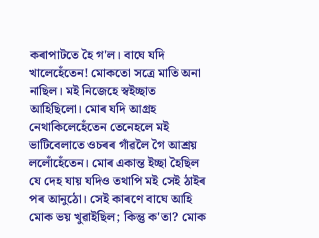কৰাপাটতে হৈ গ'ল। বাঘে যদি খালেহেঁতেন! মোকতো সত্ৰে মাতি অনা নাছিল। মই নিজেহে স্বইচ্ছাত আহিছিলো। মোৰ যদি আগ্ৰহ নেথাকিলেহেঁতেন তেনেহলে মই ভাটিবেলাতে ওচৰৰ গাঁৱলৈ গৈ আশ্ৰয় ললোঁহেঁতেন। মোৰ একান্ত ইচ্ছা হৈছিল যে দেহ যায় যদিও তথাপি মই সেই ঠাইৰ পৰ আনুঠো। সেই কাৰণে বাঘে আহি মোক ভয় খুৱাইছিল; কিন্তু ক'তা? মোক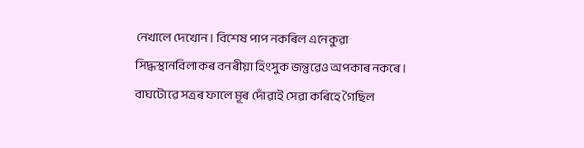নেখালে দেখোন। বিশেষ পাপ নকৰিল এনেকুৱা সিদ্ধস্থানবিলাকৰ বনৰীয়া হিংসুক জন্তুৱেও অপকাৰ নকৰে। বাঘটোৱে সত্ৰৰ ফালে মূৰ দোঁৱাই সেৱা কৰিহে গৈছিল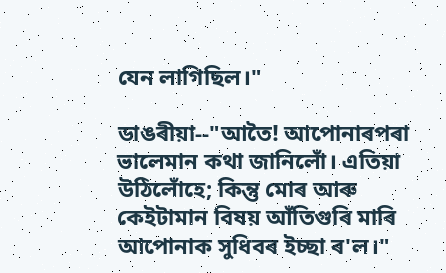যেন লাগিছিল।"

ডাঙৰীয়া--"আতৈ! আপোনাৰপৰা ভালেমান কথা জানিলোঁ। এতিয়া উঠিলোঁহে; কিন্তু মোৰ আৰু কেইটামান বিষয় আঁতিগুৰি মাৰি আপোনাক সুধিবৰ ইচ্ছা ৰ'ল।"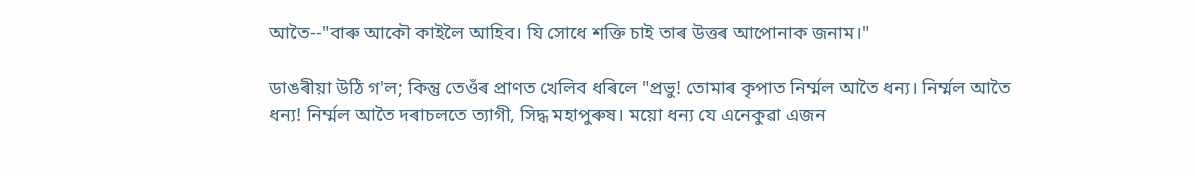আতৈ--"বাৰু আকৌ কাইলৈ আহিব। যি সোধে শক্তি চাই তাৰ উত্তৰ আপোনাক জনাম।"

ডাঙৰীয়া উঠি গ'ল; কিন্তু তেওঁৰ প্ৰাণত খেলিব ধৰিলে "প্ৰভু! তোমাৰ কৃপাত নিৰ্ম্মল আতৈ ধন্য। নিৰ্ম্মল আতৈ ধন্য! নিৰ্ম্মল আতৈ দৰাচলতে ত্যাগী, সিদ্ধ মহাপুৰুষ। ময়ো ধন্য যে এনেকুৱা এজন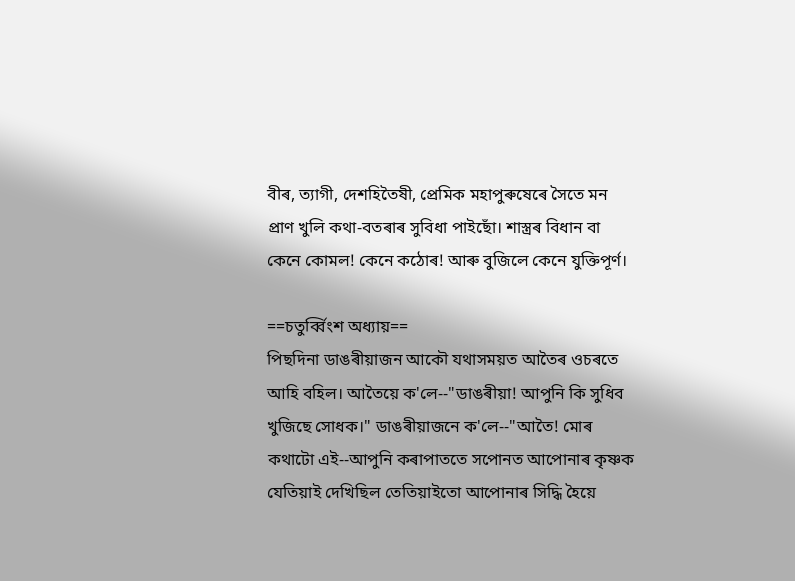বীৰ, ত্যাগী, দেশহিতৈষী, প্ৰেমিক মহাপুৰুষেৰে সৈতে মন প্ৰাণ খুলি কথা-বতৰাৰ সুবিধা পাইছোঁ। শাস্ত্ৰৰ বিধান বা কেনে কোমল! কেনে কঠোৰ! আৰু বুজিলে কেনে যুক্তিপূৰ্ণ।

==চতুৰ্ব্বিংশ অধ্যায়==
পিছদিনা ডাঙৰীয়াজন আকৌ যথাসময়ত আতৈৰ ওচৰতে আহি বহিল। আতৈয়ে ক'লে--"ডাঙৰীয়া! আপুনি কি সুধিব খুজিছে সোধক।" ডাঙৰীয়াজনে ক'লে--"আতৈ! মোৰ কথাটো এই--আপুনি কৰাপাততে সপোনত আপোনাৰ কৃষ্ণক যেতিয়াই দেখিছিল তেতিয়াইতো আপোনাৰ সিদ্ধি হৈয়ে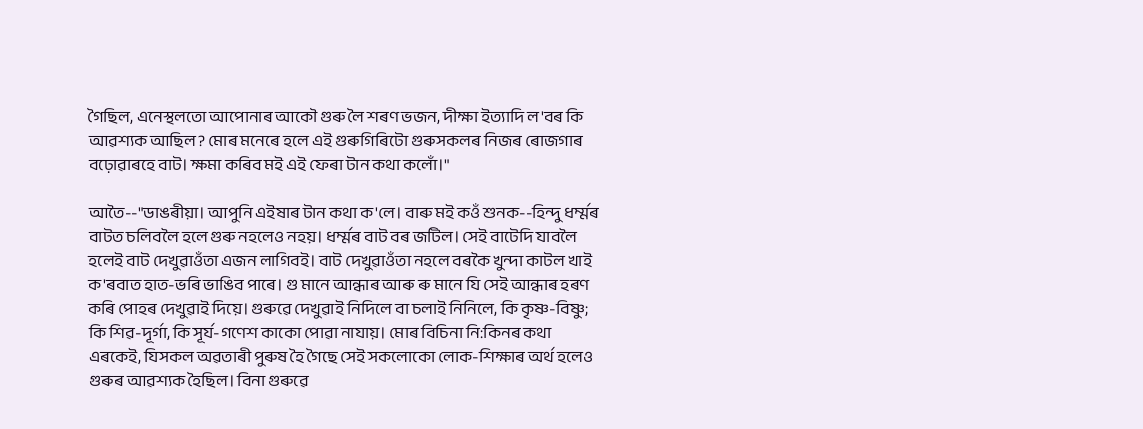গৈছিল, এনেস্থলতো আপোনাৰ আকৌ গুৰু লৈ শৰণ ভজন, দীক্ষা ইত্যাদি ল'বৰ কি আৱশ্যক আছিল? মোৰ মনেৰে হলে এই গুৰুগিৰিটো গুৰুসকলৰ নিজৰ ৰোজগাৰ বঢ়োৱাৰহে বাট। ক্ষমা কৰিব মই এই ফেৰা টান কথা কলোঁ।"

আতৈ--"ডাঙৰীয়া। আপুনি এইষাৰ টান কথা ক'লে। বাৰু মই কওঁ শুনক--হিন্দু ধৰ্ম্মৰ বাটত চলিবলৈ হলে গুৰু নহলেও নহয়। ধৰ্ম্মৰ বাট বৰ জটিল। সেই বাটেদি যাবলৈ হলেই বাট দেখুৱাওঁতা এজন লাগিবই। বাট দেখুৱাওঁতা নহলে বৰকৈ খুন্দা কাটল খাই ক'ৰবাত হাত-ভৰি ভাঙিব পাৰে। গু মানে আন্ধাৰ আৰু ৰু মানে যি সেই আন্ধাৰ হৰণ কৰি পোহৰ দেখুৱাই দিয়ে। গুৰুৱে দেখুৱাই নিদিলে বা চলাই নিনিলে, কি কৃষ্ণ-বিষ্ণু; কি শিৱ-দূৰ্গা, কি সূৰ্য-গণেশ কাকো পোৱা নাযায়। মোৰ বিচিনা নি:কিনৰ কথা এৰকেই, যিসকল অৱতাৰী পুৰুষ হৈ গৈছে সেই সকলোকো লোক-শিক্ষাৰ অৰ্থ হলেও গুৰুৰ আৱশ্যক হৈছিল। বিনা গুৰুৱে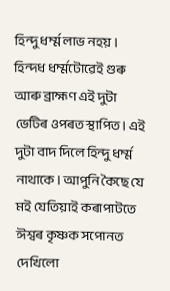হিন্দু ধৰ্ম্ম লাভ নহয়। হিন্দধ ধৰ্ম্মটোৱেই গুৰু আৰু ব্ৰাহ্মণ এই দুটা ভেটিৰ ওপৰত স্থাপিত। এই দুটা বাদ দিলে হিন্দু ধৰ্ম্ম নাথাকে। আপুনি কৈছে যে মই যেতিয়াই কৰাপাটতে ঈশ্বৰ কৃষ্ণক সপোনত দেখিলো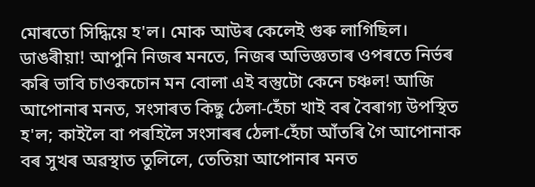মোৰতো সিদ্ধিয়ে হ'ল। মোক আউৰ কেলেই গুৰু লাগিছিল। ডাঙৰীয়া! আপুনি নিজৰ মনতে, নিজৰ অভিজ্ঞতাৰ ওপৰতে নিৰ্ভৰ কৰি ভাবি চাওকচোন মন বোলা এই বস্তুটো কেনে চঞ্চল! আজি আপোনাৰ মনত, সংসাৰত কিছু ঠেলা-হেঁচা খাই বৰ বৈৰাগ্য উপস্থিত হ'ল; কাইলৈ বা পৰহিলৈ সংসাৰৰ ঠেলা-হেঁচা আঁতৰি গৈ আপোনাক বৰ সুখৰ অৱস্থাত তুলিলে, তেতিয়া আপোনাৰ মনত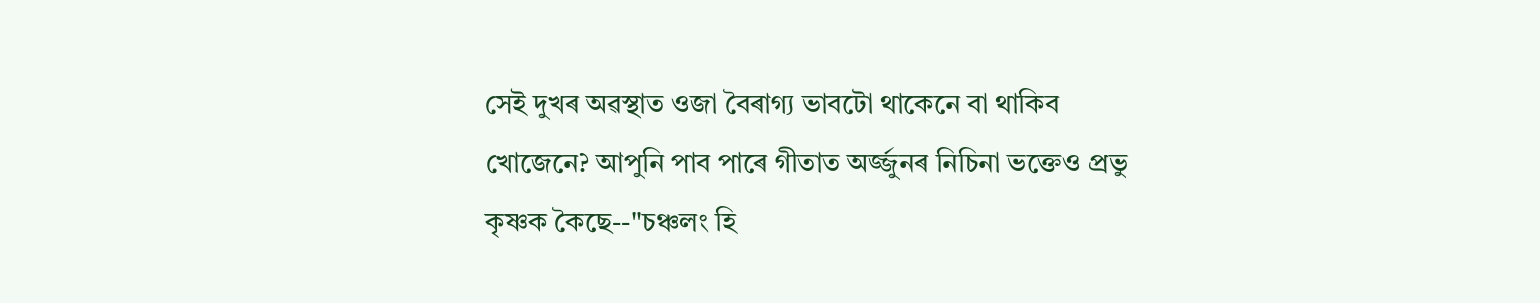সেই দুখৰ অৱস্থাত ওজা বৈৰাগ্য ভাবটো থাকেনে বা থাকিব খোজেনে? আপুনি পাব পাৰে গীতাত অৰ্জ্জুনৰ নিচিনা ভক্তেও প্ৰভু কৃষ্ণক কৈছে--"চঞ্চলং হি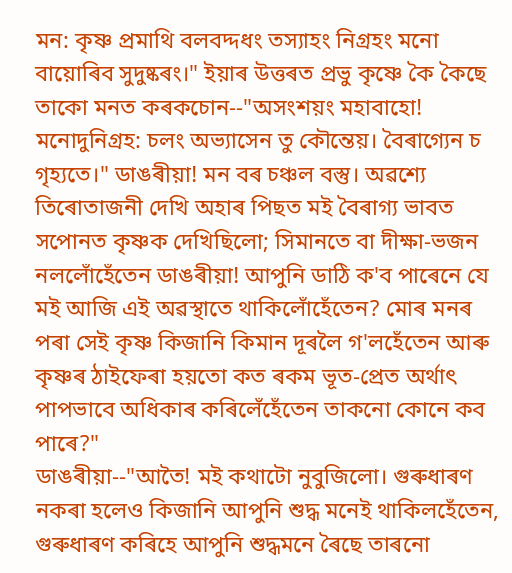মন: কৃষ্ণ প্ৰমাথি বলবদ্দধং তস্যাহং নিগ্ৰহং মনো বায়োৰিব সুদুষ্কৰং।" ইয়াৰ উত্তৰত প্ৰভু কৃষ্ণে কৈ কৈছে তাকো মনত কৰকচোন--"অসংশয়ং মহাবাহো! মনোদুনিগ্ৰহ: চলং অভ্যাসেন তু কৌন্তেয়। বৈৰাগ্যেন চ গৃহ্যতে।" ডাঙৰীয়া! মন বৰ চঞ্চল বস্তু। অৱশ্যে তিৰোতাজনী দেখি অহাৰ পিছত মই বৈৰাগ্য ভাবত সপোনত কৃষ্ণক দেখিছিলো; সিমানতে বা দীক্ষা-ভজন নললোঁহেঁতেন ডাঙৰীয়া! আপুনি ডাঠি ক'ব পাৰেনে যে মই আজি এই অৱস্থাতে থাকিলোঁহেঁতেন? মোৰ মনৰ পৰা সেই কৃষ্ণ কিজানি কিমান দূৰলৈ গ'লহেঁতেন আৰু কৃষ্ণৰ ঠাইফেৰা হয়তো কত ৰকম ভূত-প্ৰেত অৰ্থাৎ পাপভাবে অধিকাৰ কৰিলেঁহেঁতেন তাকনো কোনে কব পাৰে?"
ডাঙৰীয়া--"আতৈ! মই কথাটো নুবুজিলো। গুৰুধাৰণ নকৰা হলেও কিজানি আপুনি শুদ্ধ মনেই থাকিলহেঁতেন, গুৰুধাৰণ কৰিহে আপুনি শুদ্ধমনে ৰৈছে তাৰনো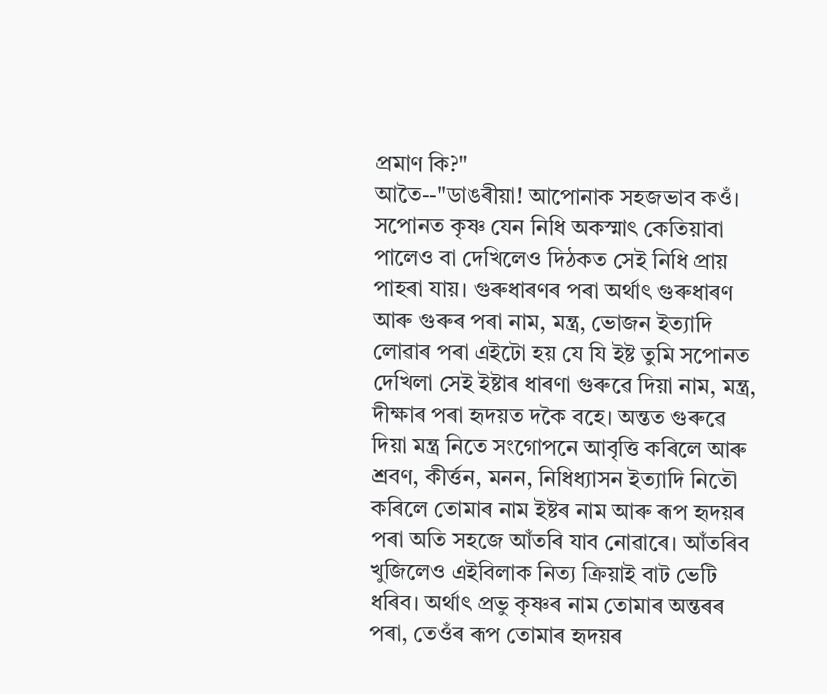প্ৰমাণ কি?"
আতৈ--"ডাঙৰীয়া! আপোনাক সহজভাব কওঁ। সপোনত কৃষ্ণ যেন নিধি অকস্মাৎ কেতিয়াবা পালেও বা দেখিলেও দিঠকত সেই নিধি প্ৰায় পাহৰা যায়। গুৰুধাৰণৰ পৰা অৰ্থাৎ গুৰুধাৰণ আৰু গুৰুৰ পৰা নাম, মন্ত্ৰ, ভোজন ইত্যাদি লোৱাৰ পৰা এইটো হয় যে যি ইষ্ট তুমি সপোনত দেখিলা সেই ইষ্টাৰ ধাৰণা গুৰুৱে দিয়া নাম, মন্ত্ৰ, দীক্ষাৰ পৰা হৃদয়ত দকৈ বহে। অন্তত গুৰুৱে দিয়া মন্ত্ৰ নিতে সংগোপনে আবৃত্তি কৰিলে আৰু শ্ৰবণ, কীৰ্ত্তন, মনন, নিধিধ্যাসন ইত্যাদি নিতৌ কৰিলে তোমাৰ নাম ইষ্টৰ নাম আৰু ৰূপ হৃদয়ৰ পৰা অতি সহজে আঁতৰি যাব নোৱাৰে। আঁতৰিব খুজিলেও এইবিলাক নিত্য ক্ৰিয়াই বাট ভেটি ধৰিব। অৰ্থাৎ প্ৰভু কৃষ্ণৰ নাম তোমাৰ অন্তৰৰ পৰা, তেওঁৰ ৰূপ তোমাৰ হৃদয়ৰ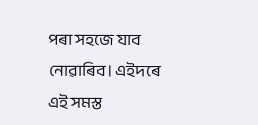পৰা সহজে যাব নোৱাৰিব। এইদৰে এই সমস্ত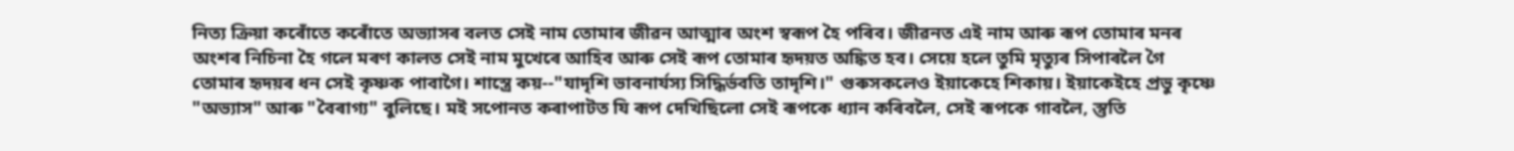নিত্য ক্ৰিয়া কৰোঁতে কৰোঁতে অভ্যাসৰ বলত সেই নাম তোমাৰ জীৱন আত্মাৰ অংশ স্বৰূপ হৈ পৰিব। জীৱনত এই নাম আৰু ৰূপ তোমাৰ মনৰ অংশৰ নিচিনা হৈ গলে মৰণ কালত সেই নাম মুখেৰে আহিব আৰু সেই ৰূপ তোমাৰ হৃদয়ত অঙ্কিত হব। সেয়ে হলে তুমি মৃত্যুৰ সিপাৰলৈ গৈ তোমাৰ হৃদয়ৰ ধন সেই কৃষ্ণক পাবাগৈ। শাস্ত্ৰে কয়--"যাদৃশি ভাবনাৰ্যস্য সিদ্ধিৰ্ভবতি তাদৃশি।" গুৰুসকলেও ইয়াকেহে শিকায়। ইয়াকেইহে প্ৰভু কৃষ্ণে "অভ্যাস" আৰু "বৈৰাগ্য" বুলিছে। মই সপোনত কৰাপাটত যি ৰূপ দেখিছিলো সেই ৰূপকে ধ্যান কৰিবলৈ, সেই ৰূপকে গাবলৈ, স্তুতি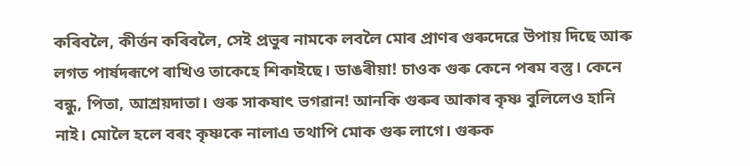কৰিবলৈ, কীৰ্ত্তন কৰিবলৈ, সেই প্ৰভুৰ নামকে লবলৈ মোৰ প্ৰাণৰ গুৰুদেৱে উপায় দিছে আৰু লগত পাৰ্ষদৰূপে ৰাখিও তাকেহে শিকাইছে। ডাঙৰীয়া! চাওক গুৰু কেনে পৰম বস্তু। কেনে বন্ধু, পিতা, আশ্ৰয়দাতা। গুৰু সাকষাৎ ভগৱান! আনকি গুৰুৰ আকাৰ কৃষ্ণ বুলিলেও হানি নাই। মোলৈ হলে বৰং কৃষ্ণকে নালাএ তথাপি মোক গুৰু লাগে। গুৰুক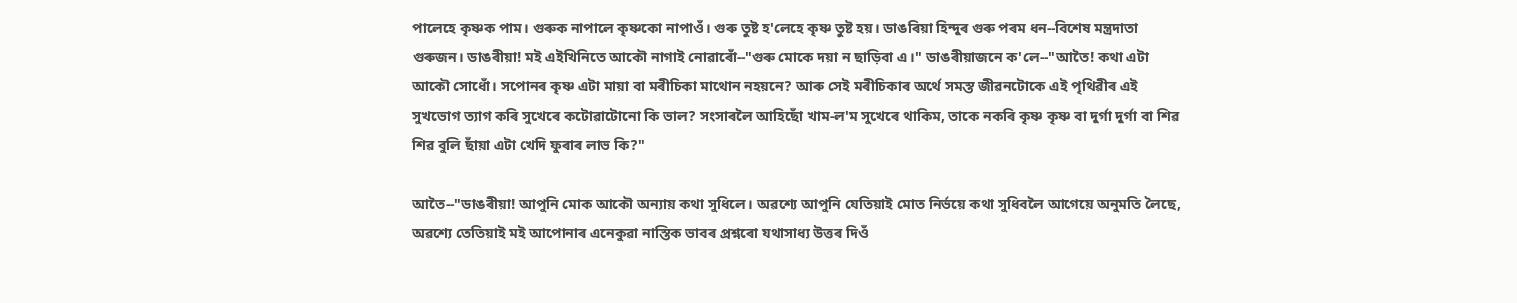পালেহে কৃষ্ণক পাম। গুৰুক নাপালে কৃষ্ণকো নাপাওঁ। গুৰু তুষ্ট হ'লেহে কৃষ্ণ তুষ্ট হয়। ডাঙৰিয়া হিন্দুৰ গুৰু পৰম ধন--বিশেষ মন্ত্ৰদাতা গুৰুজন। ডাঙৰীয়া! মই এইখিনিতে আকৌ নাগাই নোৱাৰোঁ--"গুৰু মোকে দয়া ন ছাড়িবা এ।" ডাঙৰীয়াজনে ক'লে--"আতৈ! কথা এটা আকৌ সোধোঁ। সপোনৰ কৃষ্ণ এটা মায়া বা মৰীচিকা মাথোন নহয়নে? আৰু সেই মৰীচিকাৰ অৰ্থে সমস্ত জীৱনটোকে এই পৃথিৱীৰ এই সুখভোগ ত্যাগ কৰি সুখেৰে কটোৱাটোনো কি ভাল? সংসাৰলৈ আহিছোঁ খাম-ল'ম সুখেৰে থাকিম, তাকে নকৰি কৃষ্ণ কৃষ্ণ বা দুৰ্গা দুৰ্গা বা শিৱ শিৱ বুলি ছাঁয়া এটা খেদি ফুৰাৰ লাভ কি?"

আতৈ--"ডাঙৰীয়া! আপুনি মোক আকৌ অন্যায় কথা সুধিলে। অৱশ্যে আপুনি যেতিয়াই মোত নিৰ্ভয়ে কথা সুধিবলৈ আগেয়ে অনুমতি লৈছে, অৱশ্যে তেতিয়াই মই আপোনাৰ এনেকুৱা নাস্তিক ভাবৰ প্ৰশ্নৰো যথাসাধ্য উত্তৰ দিওঁ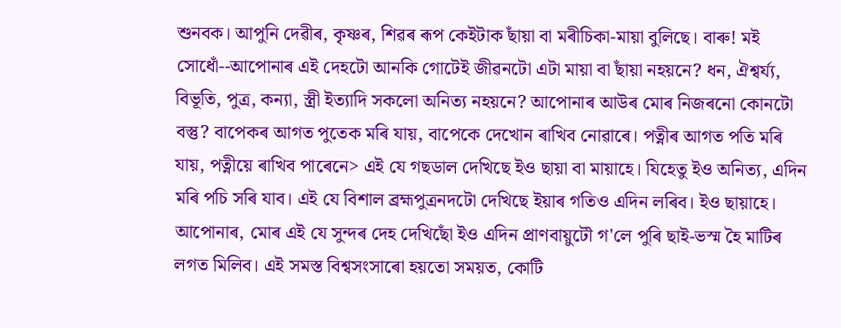শুনবক। আপুনি দেৱীৰ, কৃষ্ণৰ, শিৱৰ ৰূপ কেইটাক ছাঁয়া বা মৰীচিকা-মায়া বুলিছে। বাৰু! মই সোধোঁ--আপোনাৰ এই দেহটো আনকি গোটেই জীৱনটো এটা মায়া বা ছাঁয়া নহয়নে? ধন, ঐশ্বৰ্য্য, বিভূতি, পুত্ৰ, কন্যা, স্ত্ৰী ইত্যাদি সকলো অনিত্য নহয়নে? আপোনাৰ আউৰ মোৰ নিজৰনো কোনটো বস্তু? বাপেকৰ আগত পুতেক মৰি যায়, বাপেকে দেখোন ৰাখিব নোৱাৰে। পত্নীৰ আগত পতি মৰি যায়, পত্নীয়ে ৰাখিব পাৰেনে> এই যে গছডাল দেখিছে ইও ছায়া বা মায়াহে। যিহেতু ইও অনিত্য, এদিন মৰি পচি সৰি যাব। এই যে বিশাল ব্ৰহ্মপুত্ৰনদটো দেখিছে ইয়াৰ গতিও এদিন লৰিব। ইও ছায়াহে। আপোনাৰ, মোৰ এই যে সুন্দৰ দেহ দেখিছোঁ ইও এদিন প্ৰাণবায়ুটৌ গ'লে পুৰি ছাই-ভস্ম হৈ মাটিৰ লগত মিলিব। এই সমস্ত বিশ্বসংসাৰো হয়তো সময়ত, কোটি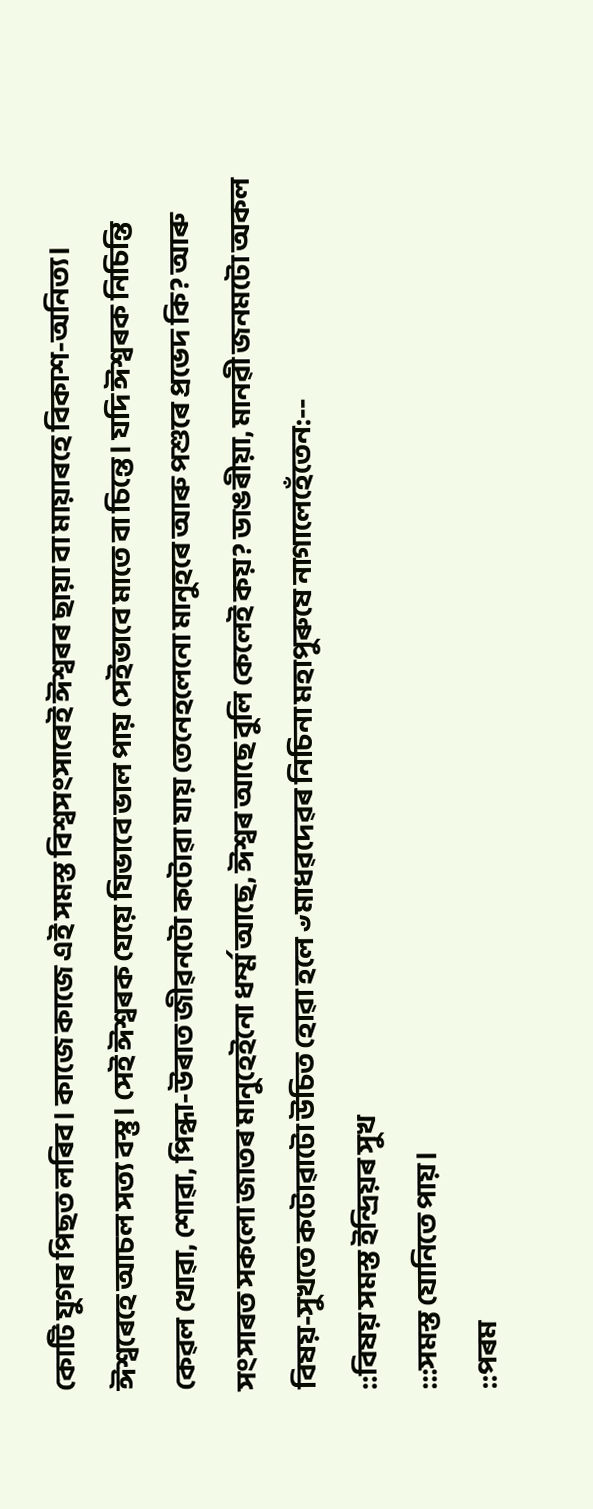কোটি যুগৰ পিছত লৰিব। কাজে কাজে এই সমস্ত বিশ্বসংসাৰেই ঈশ্বৰৰ ছায়া বা মায়াৰহে বিকাশ-অনিত্য। ঈশ্বৰেহে আচল সত্য বস্তু। সেই ঈশ্বৰক যেয়ে যিভাবে ভাল পায় সেইভাবে মাতে বা চিন্তে। যদি ঈশ্বৰক নিচিন্তি কেৱল খোৱা, শোৱা, পিন্ধা-উৰাত জীৱনটো কটোৱা যায় তেনেহলেনো মানুহৰে আৰু পশুৰে প্ৰভেদ কি? আৰু সংসাৰত সকলো জাতৰ মানুহেইনো ধৰ্ম্ম আছে, ঈশ্বৰ আছে বুলি কেলেই কয়? ডাঙৰীয়া, মানৱী জনমটো অকল বিষয়-সুখতে কটোৱাটো উচিত হোৱা হলে ৺মাধৱদেৱৰ নিচিনা মহাপুৰুষে নাগালেহেঁতেন:--
::বিষয় সমস্ত ইন্দ্ৰিয়ৰ সুখ
:::সমস্ত যোনিতে পায়।
::পৰম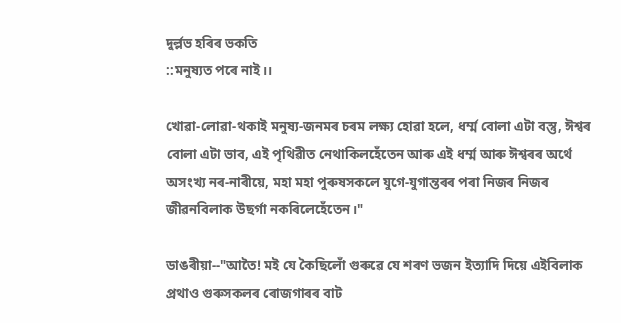দুৰ্ল্লভ হৰিৰ ভকতি
::মনুষ্যত পৰে নাই।।

খোৱা-লোৱা-থকাই মনুষ্য-জনমৰ চৰম লক্ষ্য হোৱা হলে, ধৰ্ম্ম বোলা এটা বস্তু, ঈশ্বৰ বোলা এটা ভাব, এই পৃথিৱীত নেথাকিলহেঁতেন আৰু এই ধৰ্ম্ম আৰু ঈশ্বৰৰ অৰ্থে অসংখ্য নৰ-নাৰীয়ে, মহা মহা পুৰুষসকলে যুগে-যুগান্তৰৰ পৰা নিজৰ নিজৰ জীৱনবিলাক উছৰ্গা নকৰিলেহেঁতেন।"

ডাঙৰীয়া--"আতৈ! মই যে কৈছিলোঁ গুৰুৱে যে শৰণ ভজন ইত্যাদি দিয়ে এইবিলাক প্ৰথাও গুৰুসকলৰ ৰোজগাৰৰ বাট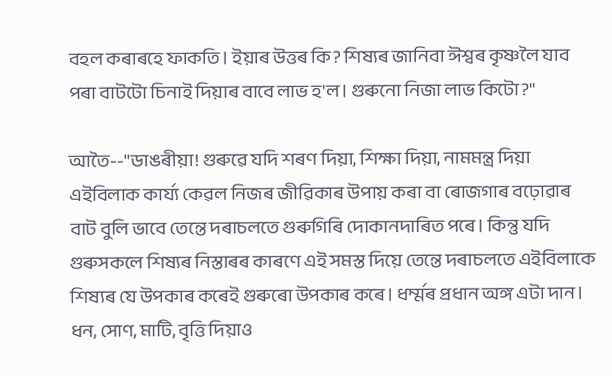বহল কৰাৰহে ফাকতি। ইয়াৰ উত্তৰ কি? শিষ্যৰ জানিবা ঈশ্বৰ কৃষ্ণলৈ যাব পৰা বাটটো চিনাই দিয়াৰ বাবে লাভ হ'ল। গুৰুনো নিজা লাভ কিটো?"

আতৈ--"ডাঙৰীয়া! গুৰুৱে যদি শৰণ দিয়া, শিক্ষা দিয়া, নামমন্ত্ৰ দিয়া এইবিলাক কাৰ্য্য কেৱল নিজৰ জীৱিকাৰ উপায় কৰা বা ৰোজগাৰ বঢ়োৱাৰ বাট বুলি ভাবে তেন্তে দৰাচলতে গুৰুগিৰি দোকানদাৰিত পৰে। কিন্তু যদি গুৰুসকলে শিষ্যৰ নিস্তাৰৰ কাৰণে এই সমস্ত দিয়ে তেন্তে দৰাচলতে এইবিলাকে শিষ্যৰ যে উপকাৰ কৰেই গুৰুৰো উপকাৰ কৰে। ধৰ্ম্মৰ প্ৰধান অঙ্গ এটা দান। ধন, সোণ, মাটি, বৃত্তি দিয়াও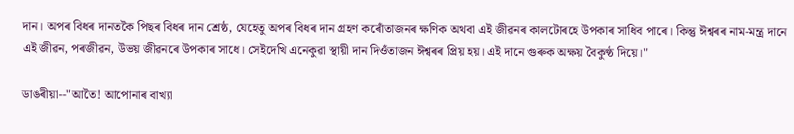দান। অপৰ বিধৰ দানতকৈ পিছৰ বিধৰ দান শ্ৰেষ্ঠ, যেহেতু অপৰ বিধৰ দান গ্ৰহণ কৰোঁতাজনৰ ক্ষণিক অথবা এই জীৱনৰ কালটোৰহে উপকাৰ সাধিব পাৰে। কিন্তু ঈশ্বৰৰ নাম-মন্ত্ৰ দানে এই জীৱন, পৰজীৱন, উভয় জীৱনৰে উপকাৰ সাধে। সেইদেখি এনেকুৱা স্থায়ী দান দিওঁতাজন ঈশ্বৰৰ প্ৰিয় হয়। এই দানে গুৰুক অক্ষয় বৈকুণ্ঠ দিয়ে।"

ডাঙৰীয়া--"আতৈ! আপোনাৰ বাখ্যা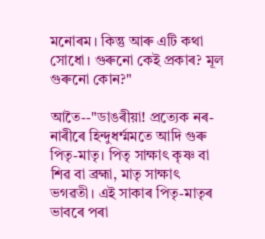মনোৰম। কিন্তু আৰু এটি কথা সোধো। গুৰুনো কেই প্ৰকাৰ? মূল গুৰুনো কোন?"

আতৈ--"ডাঙৰীয়া! প্ৰত্যেক নৰ-নাৰীৰে হিন্দুধৰ্ম্মমতে আদি গুৰু পিতৃ-মাতৃ। পিতৃ সাক্ষাৎ কৃষ্ণ বা শিৱ বা ব্ৰহ্মা, মাতৃ সাক্ষাৎ ভগৱতী। এই সাকাৰ পিতৃ-মাতৃৰ ভাবৰে পৰা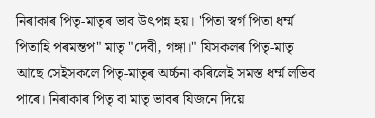নিৰাকাৰ পিতৃ-মাতৃৰ ভাব উৎপন্ন হয়। 'পিতা স্বৰ্গ পিতা ধৰ্ম্ম পিতাহি পৰমন্তপ" মাতৃ "দেবী, গঙ্গা।" যিসকলৰ পিতৃ-মাতৃ আছে সেইসকলে পিতৃ-মাতৃৰ অৰ্চ্চনা কৰিলেই সমস্ত ধৰ্ম্ম লভিব পাৰে। নিৰাকাৰ পিতৃ বা মাতৃ ভাবৰ যিজনে দিয়ে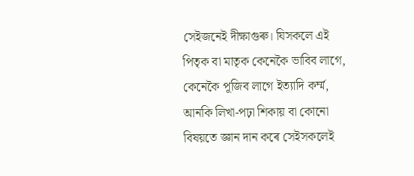সেইজনেই দীক্ষাগুৰু। যিসকলে এই পিতৃক বা মাতৃক কেনেকৈ ভাবিব লাগে, কেনেকৈ পূজিব লাগে ইত্যাদি কৰ্ম্ম, আনকি লিখা-পঢ়া শিকায় বা কোনো বিষয়তে জ্ঞান দান কৰে সেইসকলেই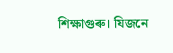শিক্ষাগুৰু। যিজনে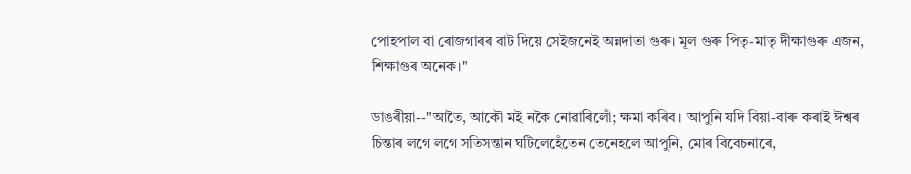পোহপাল বা ৰোজগাৰৰ বাট দিয়ে সেইজনেই অন্নদাতা গুৰু। মূল গুৰু পিতৃ-মাতৃ দীক্ষাগুৰু এজন, শিক্ষাগুৰ অনেক।"

ডাঙৰীয়া--"আতৈ, আকৌ মই নকৈ নোৱাৰিলোঁ; ক্ষমা কৰিব। আপুনি যদি বিয়া-বাৰু কৰাই ঈশ্বৰ চিন্তাৰ লগে লগে সতিসন্তান ঘটিলেহেঁতেন তেনেহলে আপুনি, মোৰ বিবেচনাৰে,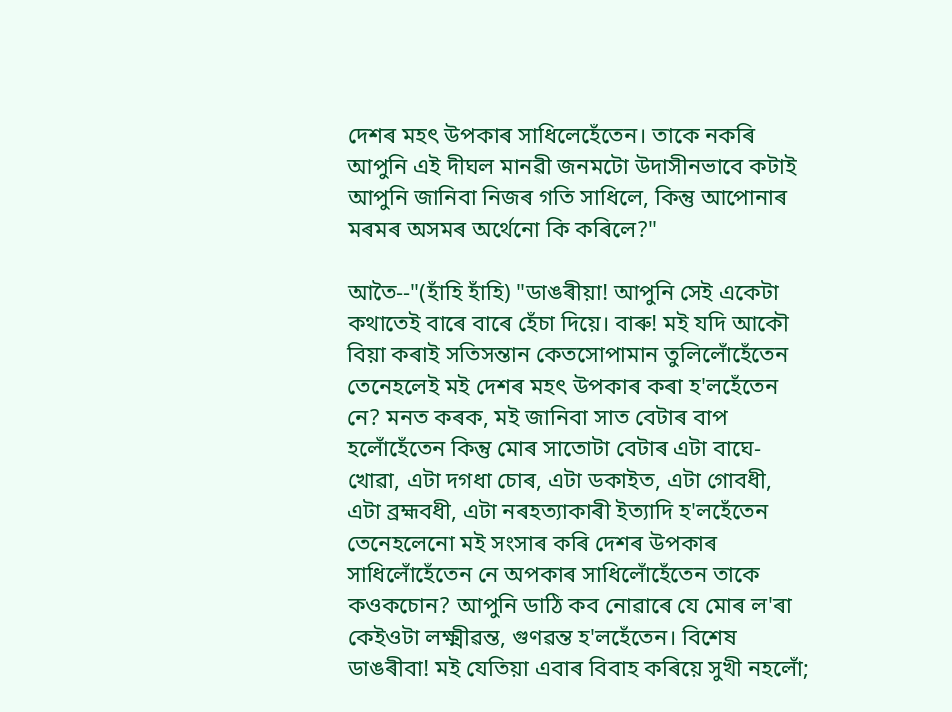দেশৰ মহৎ উপকাৰ সাধিলেহেঁতেন। তাকে নকৰি আপুনি এই দীঘল মানৱী জনমটো উদাসীনভাবে কটাই আপুনি জানিবা নিজৰ গতি সাধিলে, কিন্তু আপোনাৰ মৰমৰ অসমৰ অৰ্থেনো কি কৰিলে?"

আতৈ--"(হাঁহি হাঁহি) "ডাঙৰীয়া! আপুনি সেই একেটা কথাতেই বাৰে বাৰে হেঁচা দিয়ে। বাৰু! মই যদি আকৌ বিয়া কৰাই সতিসন্তান কেতসোপামান তুলিলোঁহেঁতেন তেনেহলেই মই দেশৰ মহৎ উপকাৰ কৰা হ'লহেঁতেন নে? মনত কৰক, মই জানিবা সাত বেটাৰ বাপ হলোঁহেঁতেন কিন্তু মোৰ সাতোটা বেটাৰ এটা বাঘে-খোৱা, এটা দগধা চোৰ, এটা ডকাইত, এটা গোবধী, এটা ব্ৰহ্মবধী, এটা নৰহত্যাকাৰী ইত্যাদি হ'লহেঁতেন তেনেহলেনো মই সংসাৰ কৰি দেশৰ উপকাৰ সাধিলোঁহেঁতেন নে অপকাৰ সাধিলোঁহেঁতেন তাকে কওকচোন? আপুনি ডাঠি কব নোৱাৰে যে মোৰ ল'ৰা কেইওটা লক্ষ্মীৱন্ত, গুণৱন্ত হ'লহেঁতেন। বিশেষ ডাঙৰীবা! মই যেতিয়া এবাৰ বিবাহ কৰিয়ে সুখী নহলোঁ;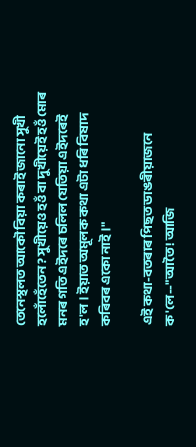তেনেস্থলত আকৌ বিয়া কৰাই জানো সুখী হলোঁহেঁতেন? সুখীয়েও হওঁ বা দুখীয়েই হওঁ মোৰ মনৰ গতি এইদৰে চলিল যেতিয়া এইদৰেই হ'ল। ইয়াত অমূলক কথা এটা ধৰি বিষাদ কৰিবৰ একো নাই।"

এই কথা-বতৰাৰ পিছত ডাঙৰীয়াজনে ক'লে--"আতৈ! আজি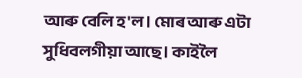আৰু বেলি হ'ল। মোৰ আৰু এটা সুধিবলগীয়া আছে। কাইলৈ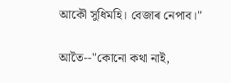আকৌ সুধিমহি। বেজাৰ নেপাব।"

আতৈ--"কোনো কথা নাই,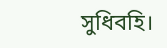সুধিবহি।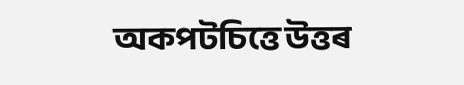অকপটচিত্তে উত্তৰ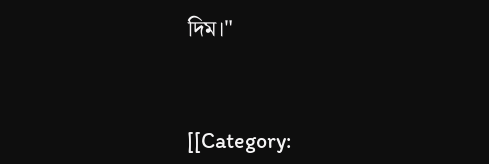দিম।"



[[Category: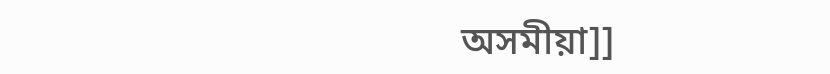অসমীয়া]]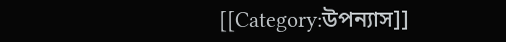[[Category:উপন্যাস]]